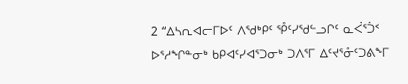2 “ᐃᓴᕆᐊᓕᒥᐅᑦ ᐱᖁᒃᑭᑦ ᕾᑦᓯᖁᓪᓗᒋᑦ ᓇᐹᕐᑑᑉ ᐅᕐᓱᖏᓐᓂᒃ ᑲᑭᐊᑦᓯᐊᕐᑐᓂᒃ ᑐᐱᕐᒥ ᐃᑦᔪᕐᓁᑦᑐᕕᖕᒥ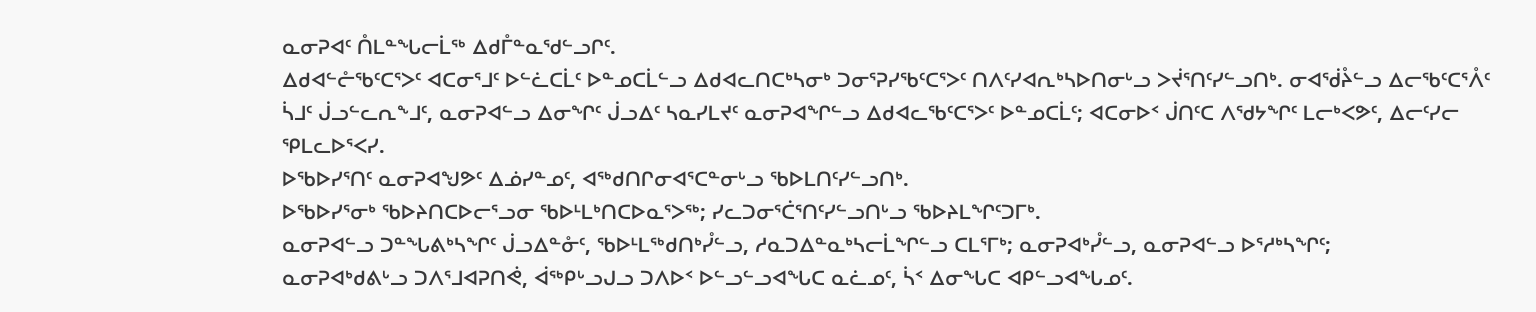ᓇᓂᕈᐊᑦ ᑍᒪᓐᖓᓕᒫᖅ ᐃᑯᒤᓐᓇᖁᓪᓗᒋᑦ.
ᐃᑯᐊᓪᓔᖃᑦᑕᕐᐳᑦ ᐊᑕᓂᕐᒧᑦ ᐅᓪᓛᑕᒫᑦ ᐅᓐᓄᑕᒫᓪᓗ ᐃᑯᐊᓚᑎᑕᒃᓴᓂᒃ ᑐᓂᕐᕈᓯᖃᑦᑕᕐᐳᑦ ᑎᐱᑦᓯᐊᕆᒃᓴᐅᑎᓂᒡᓗ ᐳᔫᕐᑎᑦᓯᓪᓗᑎᒃ. ᓂᐊᖂᔧᓪᓗ ᐃᓕᖃᑦᑕᕐᐰᑦ ᓵᒧᑦ ᒎᓗᓪᓚᕆᖕᒧᑦ, ᓇᓂᕈᐊᓪᓗ ᐃᓂᖏᑦ ᒎᓗᐃᑦ ᓴᓇᓯᒪᔪᑦ ᓇᓂᕈᐊᖏᓪᓗ ᐃᑯᐊᓚᖃᑦᑕᕐᐳᑦ ᐅᓐᓄᑕᒫᑦ; ᐊᑕᓂᐅᑉ ᒎᑎᑦᑕ ᐱᖁᔭᖏᑦ ᒪᓕᒃᐸᕗᑦ, ᐃᓕᑦᓯᓕ ᕿᒪᓚᐅᕐᐸᓯ.
ᐅᖃᐅᓯᕐᑎᑦ ᓇᓂᕈᐊᖑᕗᑦ ᐃᓅᓯᓐᓄᑦ, ᐊᖅᑯᑎᒋᓂᐊᕐᑕᓐᓂᒡᓗ ᖃᐅᒪᑎᑦᓯᓪᓗᑎᒃ.
ᐅᖃᐅᓯᕐᓂᒃ ᖃᐅᔨᑎᑕᐅᓕᕐᓗᓂ ᖃᐅᒻᒪᒃᑎᑕᐅᓇᕐᐳᖅ; ᓯᓚᑐᓂᕐᑖᕐᑎᑦᓯᓪᓗᑎᒡᓗ ᖃᐅᔨᒪᖏᑦᑐᒥᒃ.
ᓇᓂᕈᐊᓪᓗ ᑐᓐᖓᕕᒃᓴᖏᑦ ᒎᓗᐃᓐᓁᑦ, ᖃᐅᒻᒪᖅᑯᑎᒃᓮᓪᓗ, ᓱᓇᑐᐃᓐᓇᒃᓴᓕᒫᖏᓪᓗ ᑕᒪᕐᒥᒃ; ᓇᓂᕈᐊᒃᓮᓪᓗ, ᓇᓂᕈᐊᓪᓗ ᐅᕐᓱᒃᓴᖏᑦ;
ᓇᓂᕈᐊᒃᑯᕕᒡᓗ ᑐᐱᕐᒧᐊᕈᑎᕚ, ᐋᖅᑭᒡᓗᒍᓗ ᑐᐱᐅᑉ ᐅᓪᓗᓪᓗᐊᖓᑕ ᓇᓛᓄᑦ, ᓵᑉ ᐃᓂᖓᑕ ᐊᑭᓪᓗᐊᖓᓄᑦ.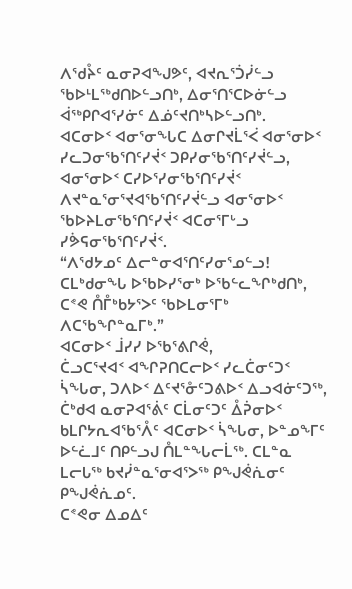ᐱᖁᔧᑦ ᓇᓂᕈᐊᖑᕗᑦ, ᐊᔪᕆᕐᑑᓰᓪᓗ ᖃᐅᒻᒪᖅᑯᑎᐅᓪᓗᑎᒃ, ᐃᓂᕐᑎᕐᑕᐅᓃᓪᓗ ᐋᖅᑭᒋᐊᕐᓯᓃᑦ ᐃᓅᑦᔪᑎᒃᓴᐅᓪᓗᑎᒃ.
ᐊᑕᓂᐅᑉ ᐊᓂᕐᓂᖓᑕ ᐃᓂᒋᔪᒫᕐᐹ ᐊᓂᕐᓂᐅᑉ ᓯᓚᑐᓂᖃᕐᑎᑦᓯᔫᑉ ᑐᑭᓯᓂᖃᕐᑎᑦᓯᔫᓪᓗ, ᐊᓂᕐᓂᐅᑉ ᑕᓯᐅᕐᓯᓂᖃᕐᑎᑦᓯᔫᑉ ᐱᔪᓐᓇᕐᓂᕐᔪᐊᖃᕐᑎᑦᓯᔫᓪᓗ ᐊᓂᕐᓂᐅᑉ ᖃᐅᔨᒪᓂᖃᕐᑎᑦᓯᔫᑉ ᐊᑕᓂᕐᒥᒡᓗ ᓯᕘᕋᓂᖃᕐᑎᑦᓯᔫᑉ.
“ᐱᖁᔭᓄᑦ ᐃᓕᓐᓂᐊᕐᑎᑦᓯᓂᕐᓄᓪᓗ! ᑕᒪᒃᑯᓂᖓ ᐅᖃᐅᓯᕐᓂᒃ ᐅᖃᓪᓚᖏᒃᑯᑎᒃ, ᑕᕝᕙ ᑍᒤᒃᑲᔭᕐᐳᑦ ᖃᐅᒪᓂᕐᒥᒃ ᐱᑕᖃᖏᓐᓇᒥᒃ.”
ᐊᑕᓂᐅᑉ ᒨᓯᓯ ᐅᖃᕐᕕᒋᕚ,
ᑖᓗᑕᕐᔪᐊᑉ ᐊᖏᕈᑎᑕᓕᐅᑉ ᓯᓚᑖᓂᑦᑐᑉ ᓵᖓᓂ, ᑐᐱᐅᑉ ᐃᑦᔪᕐᓁᑦᑐᕕᐅᑉ ᐃᓗᐊᓃᑦᑐᖅ, ᑖᒃᑯᐊ ᓇᓂᕈᐊᕐᕖᑦ ᑕᒫᓂᑦᑐᑦ ᐂᕉᓂᐅᑉ ᑲᒪᒋᔭᕆᐊᖃᕐᐰᑦ ᐊᑕᓂᐅᑉ ᓵᖓᓂ, ᐅᓐᓄᖕᒥᑦ ᐅᓪᓛᒧᑦ ᑎᑭᓪᓗᒍ ᑍᒪᓐᖓᓕᒫᖅ. ᑕᒪᓐᓇ ᒪᓕᒐᖅ ᑲᔪᓰᓐᓇᕐᓂᐊᕐᐳᖅ ᑭᖑᕚᕇᓂᑦ ᑭᖑᕚᕇᓄᑦ.
ᑕᕝᕙᓂ ᐃᓄᐃᑦ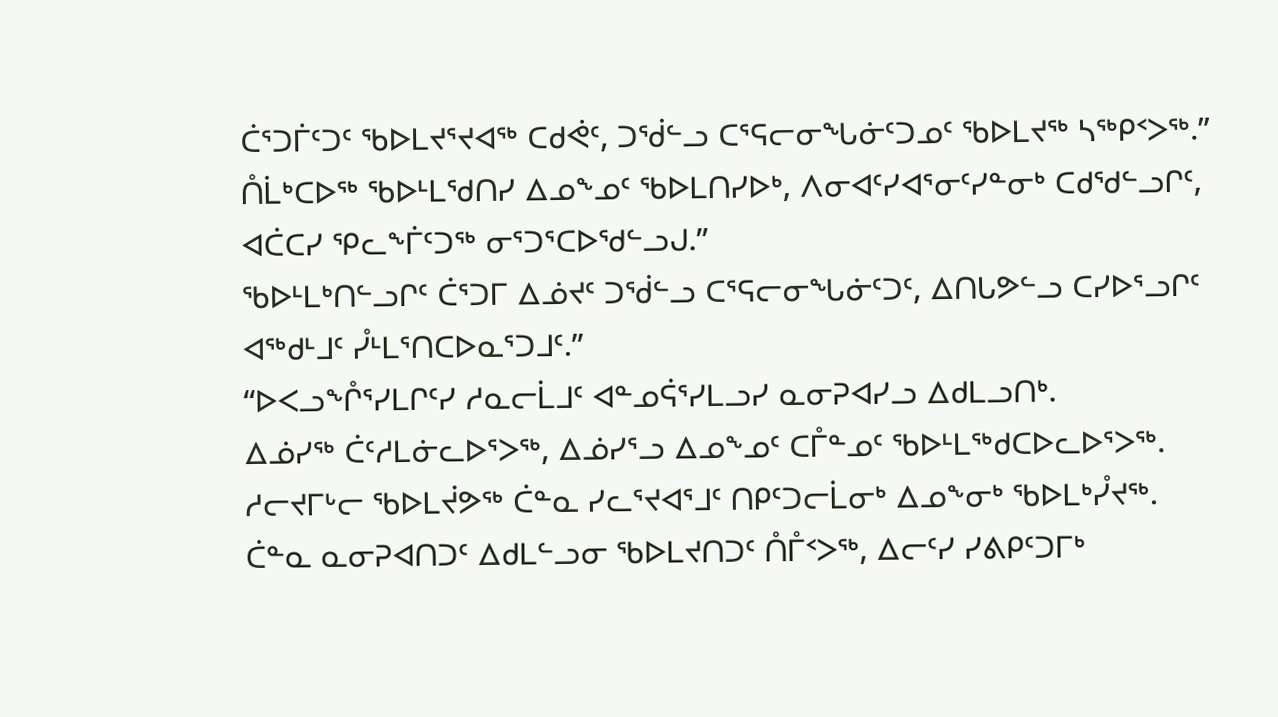ᑖᕐᑐᒦᑦᑐᑦ ᖃᐅᒪᔪᕐᔪᐊᖅ ᑕᑯᕚᑦ, ᑐᖂᓪᓗ ᑕᕐᕋᓕᓂᖓᓃᑦᑐᓄᑦ ᖃᐅᒪᔪᖅ ᓴᖅᑭᑉᐳᖅ.”
ᑍᒫᒃᑕᐅᖅ ᖃᐅᒻᒪᖁᑎᓯ ᐃᓄᖕᓄᑦ ᖃᐅᒪᑎᓯᐅᒃ, ᐱᓂᐊᑦᓯᐊᕐᓂᑦᓯᓐᓂᒃ ᑕᑯᖁᓪᓗᒋᑦ, ᐊᑖᑕᓯ ᕿᓚᖕᒦᑦᑐᖅ ᓂᕐᑐᕐᑕᐅᖁᓪᓗᒍ.”
ᖃᐅᒻᒪᒃᑎᓪᓗᒋᑦ ᑖᕐᑐᒥ ᐃᓅᔪᑦ ᑐᖂᓪᓗ ᑕᕐᕋᓕᓂᖓᓃᑦᑐᑦ, ᐃᑎᒐᕗᓪᓗ ᑕᓯᐅᕐᓗᒋᑦ ᐊᖅᑯᒻᒧᑦ ᓮᒻᒪᕐᑎᑕᐅᓇᕐᑐᒧᑦ.”
“ᐅᐸᓗᖕᒊᕐᓯᒪᒋᑦᓯ ᓱᓇᓕᒫᒧᑦ ᐊᓐᓄᕌᕐᓯᒪᓗᓯ ᓇᓂᕈᐊᓯᓗ ᐃᑯᒪᓗᑎᒃ.
ᐃᓅᓯᖅ ᑖᑦᓱᒪᓃᓚᐅᕐᐳᖅ, ᐃᓅᓯᕐᓗ ᐃᓄᖕᓄᑦ ᑕᒤᓐᓄᑦ ᖃᐅᒻᒪᖅᑯᑕᐅᓚᐅᕐᐳᖅ.
ᓱᓕᔪᒥᒡᓕ ᖃᐅᒪᔫᕗᖅ ᑖᓐᓇ ᓯᓚᕐᔪᐊᕐᒧᑦ ᑎᑭᑦᑐᓕᒫᓂᒃ ᐃᓄᖕᓂᒃ ᖃᐅᒪᒃᓮᔪᖅ.
ᑖᓐᓇ ᓇᓂᕈᐊᑎᑐᑦ ᐃᑯᒪᓪᓗᓂ ᖃᐅᒪᔪᑎᑐᑦ ᑍᒤᑉᐳᖅ, ᐃᓕᑦᓯ ᓯᕕᑭᑦᑐᒥᒃ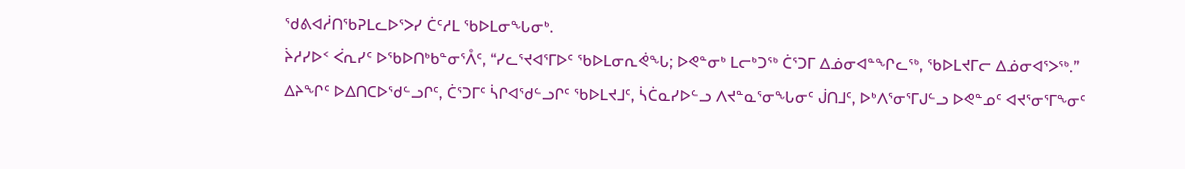ᖁᕕᐊᓲᑎᖃᕈᒪᓚᐅᕐᐳᓯ ᑖᑦᓱᒪ ᖃᐅᒪᓂᖓᓂᒃ.
ᔩᓱᓯᐅᑉ ᐹᕆᓯᑦ ᐅᖃᐅᑎᒃᑲᓐᓂᕐᐰᑦ, “ᓯᓚᕐᔪᐊᕐᒥᐅᑦ ᖃᐅᒪᓂᕆᕚᖓ; ᐅᕙᓐᓂᒃ ᒪᓕᒃᑐᖅ ᑖᕐᑐᒥ ᐃᓅᓂᐊᓐᖏᓚᖅ, ᖃᐅᒪᔪᒥᓕ ᐃᓅᓂᐊᕐᐳᖅ.”
ᐃᔨᖏᑦ ᐅᐃᑎᑕᐅᖁᓪᓗᒋᑦ, ᑖᕐᑐᒥᑦ ᓵᒋᐊᖁᓪᓗᒋᑦ ᖃᐅᒪᔪᒧᑦ, ᓵᑖᓇᓯᐅᓪᓗ ᐱᔪᓐᓇᕐᓂᖓᓂᑦ ᒎᑎᒧᑦ, ᐅᒃᐱᕐᓂᕐᒥᒍᓪᓗ ᐅᕙᓐᓄᑦ ᐊᔪᕐᓂᕐᒥᖕᓂᑦ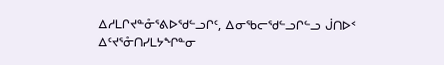ᐃᓱᒪᒋᔪᓐᓁᕐᕕᐅᖁᓪᓗᒋᑦ, ᐃᓂᖃᓕᖁᓪᓗᒋᓪᓗ ᒎᑎᐅᑉ ᐃᑦᔪᕐᓁᑎᓯᒪᔭᖏᓐᓂ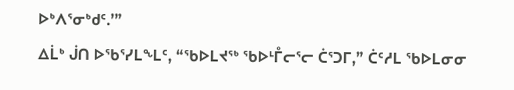ᐅᒃᐱᕐᓂᒃᑯᑦ.’”
ᐃᒫᒃ ᒎᑎ ᐅᖃᕐᓯᒪᖕᒪᑦ, “ᖃᐅᒪᔪᖅ ᖃᐅᒻᒤᓕᕐᓕ ᑖᕐᑐᒥ,” ᑖᑦᓱᒪ ᖃᐅᒪᓂᓂ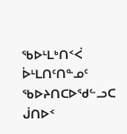ᖃᐅᒻᒪᒃᑎᑉᐹ ᐆᒻᒪᑎᑦᑎᓐᓄᑦ ᖃᐅᔨᑎᑕᐅᖁᓪᓗᑕ ᒎᑎᐅᑉ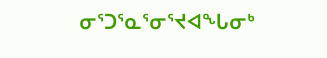ᓂᕐᑐᕐᓇᕐᓂᕐᔪᐊᖓᓂᒃ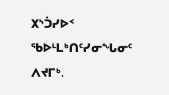᙭ᔅᑑᓯᐅᑉ ᖃᐅᒻᒪᒃᑎᑦᓯᓂᖓᓂᑦ ᐱᔪᒥᒃ.